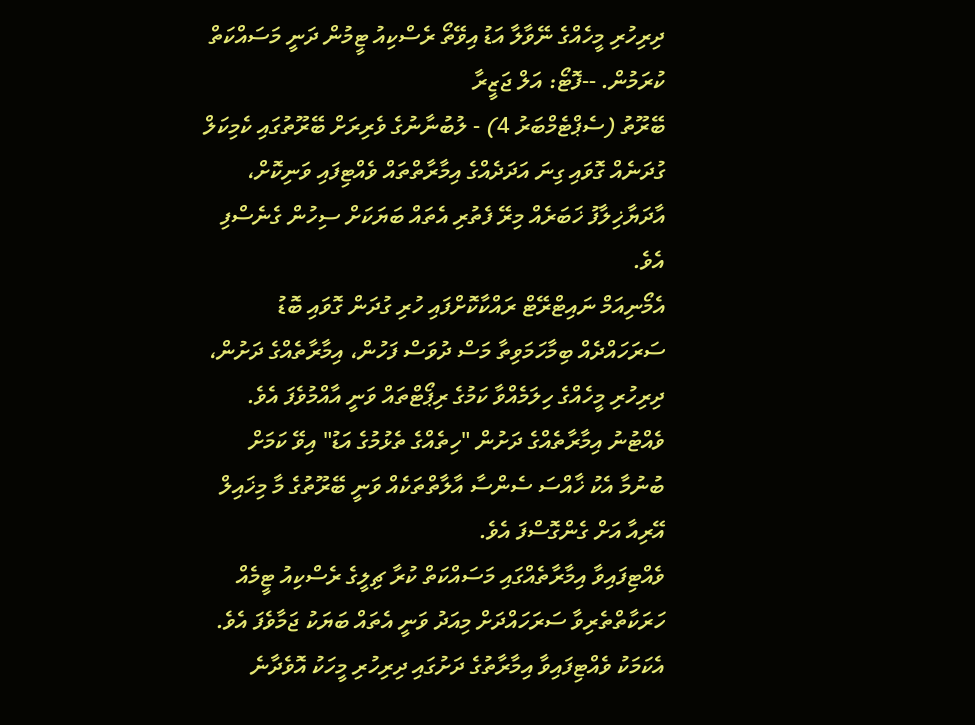ދިރިހުރި މީހެއްގެ ނޭވާލާ އަޑު އިވޭތޯ ރެސްކިއު ޓީމުން ދަނީ މަސައްކަތް ކުރަމުން. --ފޮޓޯ: އަލް ޖަޒީރާ
ބޭރޫތު (ސެޕްޓެމްބަރު 4) - ލުބުނާނުގެ ވެރިރަށް ބޭރޫތުގައި ކެމިކަލް ގުދަނެއް ގޮވައި ގިނަ އަދަދެއްގެ އިމާރާތްތައް ވެއްޓިފައި ވަނިކޮށް، އާދަޔާޚިލާފު ޚަބަރެއް މިރޭ ފެތުރި އެތައް ބަޔަކަށް ސިހުން ގެނެސްފި އެވެ.
އެމޯނިއަމް ނައިޓްރޭޓް ރައްކާކޮށްފައި ހުރި ގުދަން ގޮވައި ބޮޑު ސަރަހައްދެއް ބިމާހަމަވިތާ މަސް ދުވަސް ފަހުން، އިމާރާތެއްގެ ދަށުން، ދިރިހުރި މީހެއްގެ ހިލަމެއްވާ ކަމުގެ ރިޕޯޓްތައް ވަނީ އާއްމުވެފަ އެވެ.
ވެއްޓުނު އިމާރާތެއްގެ ދަށުން "ހިތެއްގެ ތެޅުމުގެ އަޑު" އިވޭ ކަމަށް ބުނުމާ އެކު ޚާއްސަ ސެންސާ އާލާތްތަކެއް ވަނީ ބޭރޫތުގެ މާ މިޚައިލް އޭރިއާ އަށް ގެންގޮސްފަ އެވެ.
ވެއްޓިފައިވާ އިމާރާތެއްގައި މަސައްކަތް ކުރާ ޗިލީގެ ރެސްކިއު ޓީމެއް ހަރަކާތްތެރިވާ ސަރަހައްދަށް މިއަދު ވަނީ އެތައް ބަޔަކު ޖަމާވެފަ އެވެ. އެކަމަކު ވެއްޓިފައިވާ އިމާރާތުގެ ދަށުގައި ދިރިހުރި މީހަކު އޮވެދާނެ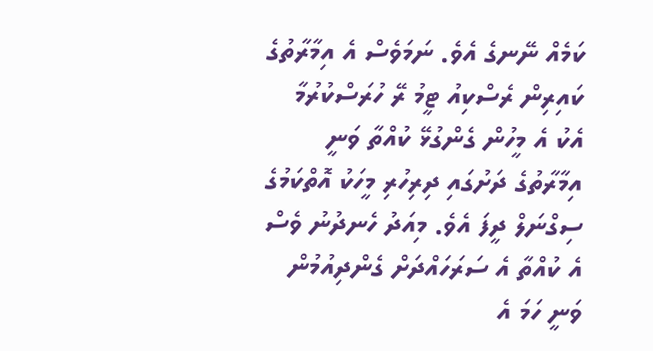ކަމެއް ނޭނގެ އެވެ. ނަމަވެސް އެ އިމާރާތުގެ ކައިރިން ރެސްކިއު ޓީމު ރޭ ހުރަސްކުރުމާ އެކު އެ މީހުން ގެންގުޅޭ ކުއްތާ ވަނީ އިމާރާތުގެ ދަށުގައި ދިރިހުރި މީހަކު އޮތްކަމުގެ ސިގްނަލް ދީފަ އެވެ. މިއަދު ހެނދުނު ވެސް އެ ކުއްތާ އެ ސަރަހައްދަށް ގެންދިއުމުން ވަނީ ހަމަ އެ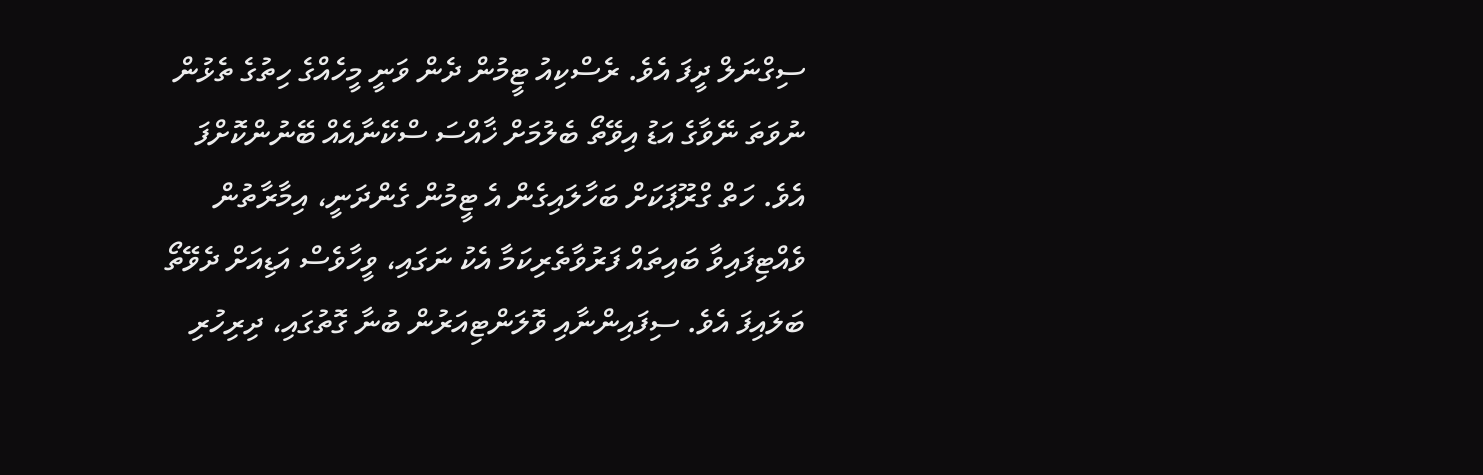ސިގްނަލް ދީފަ އެވެ. ރެސްކިއު ޓީމުން ދެން ވަނީ މީހެއްގެ ހިތުގެ ތެޅުން ނުވަތަ ނޭވާގެ އަޑު އިވޭތޯ ބެލުމަށް ޚާއްސަ ސްކޭނާއެއް ބޭނުންކޮށްފަ އެވެ. ހަތް ގްރޫޕަކަށް ބަހާލައިގެން އެ ޓީމުން ގެންދަނީ، އިމާރާތުން ވެއްޓިފައިވާ ބައިތައް ފަރުވާތެރިކަމާ އެކު ނަގައި، ވީހާވެސް އަޑިއަށް ދެވޭތޯ ބަލައިފަ އެވެ. ސިފައިންނާއި ވޮލަންޓިއަރުން ބުނާ ގޮތުގައި، ދިރިހުރި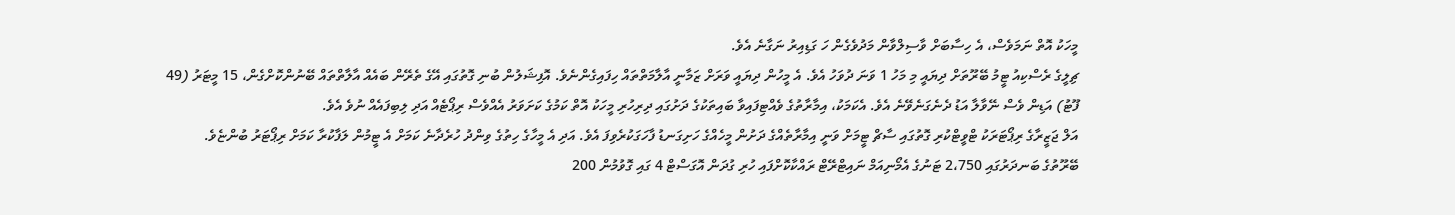މީހަކު އޮތް ނަމަވެސް، އެ ހިސާބަށް ވާސިލްވާން މަދުވެގެން ހަ ގަޑިއިރު ނަގާނެ އެވެ.
ޗިލީގެ ރެސްކިއު ޓީމު ބޭރޫތަށް ދިޔައީ މި މަހު 1 ވަނަ ދުވަހު އެވެ. އެ މީހުން ދިޔައީ ވަރަށް ޒަމާނީ އާލާމަތްތައް ހިފައިގެންނެވެ. އޮފިޝަލުން ބުނި ގޮތުގައި އޭގެ ތެރޭން ބައެއް އާލާތްތައް ބޭނުންކޮށްގެން، 15 މީޓަރު (49 ފޫޓު) އަޑިން ވެސް ނޭވާލާ އަޑު ދެނެގަނެވޭނެ އެވެ. އެކަމަކު، އިމާރާތުގެ ވެއްޓިފައިވާ ބައިތަކުގެ ދަށުގައި ދިރިހުރި މީހަކު އޮތް ކަމުގެ ކަށަވަރު އެއްވެސް ރިޕޯޓެއް އަދި ލިބިފައެއް ނުވެ އެވެ.
އަލް ޖަޒީރާގެ ރިޕޯޓަރަކު ޓްވީޓްކުރި ގޮތުގައި ސާޗް ޓީމަށް ވަނީ އިމާރާތެއްގެ ދަށުން މީހެއްގެ ހަށިގަނޑު ފާހަގަކުރެވިފަ އެވެ. އަދި އެ މީހާގެ ހިތުގެ ވިންދު ހުރެދާނެ ކަމަށް އެ ޓީމުން ލަފާކުރާ ކަމަށް ރިޕޯޓަރު ބުންޏެވެ.
ބޭރޫތުގެ ބަނދަރުގައި 2،750 ޓަނުގެ އެމޯނިއަމް ނައިޓްރޭޓް ރައްކާކޮށްފައި ހުރި ގުދަން އޮގަސްޓް 4 ގައި ގޮވުމުން 200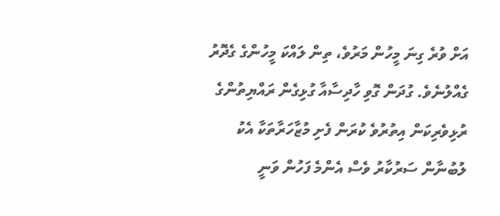އަށް ވުރެ ގިނަ މީހުން މަރުވެ، ތިން ލައްކަ މީހުންގެ ގެދޮރު ގެއްލުނެވެ. ގުދަން ގޮވި ހާދިސާއާ ގުޅިގެން ރައްޔިތުންގެ ރުޅިވެރިކަން އިތުރުވެ ކުރަން ފެށި މުޒާހަރާތަކާ އެކު ލުބުނާން ސަރުކާރު ވެސް އެންމެ ފަހުން ވަނީ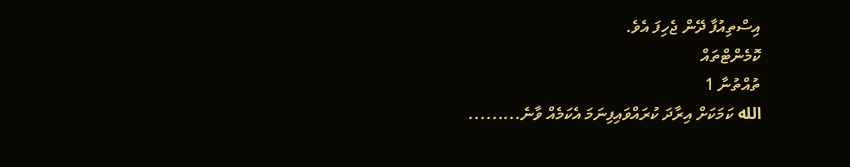އިސްތިއުފާ ދޭން ޖެހިފަ އެވެ.
ކޮމެންޓްތައް
ތުއްތުނާ 1
الله ކަމަކަށް އިރާދަ ކުރައްވައިފިނަމަ އެކަމެއް ވާނެ.........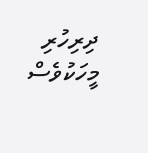ދިރިހުރި މީހަކުވެސް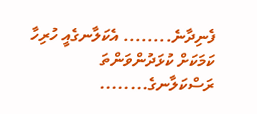ފެނިދާނެ........ އެކަލާނގެއީ ހުރިހާ ކަމަކަށް ކުޅަދުންވަންތަ ރަސްކަލާނގެ........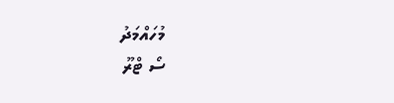މުހައްމަދު
ސޯ ޓްރޫ